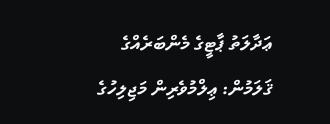ޢަދާލަތު ޕާޓީގެ މެންބަރެއްގެ ޤަލަމުން: ޢިލްމުވެރިން މަޖިލިހުގެ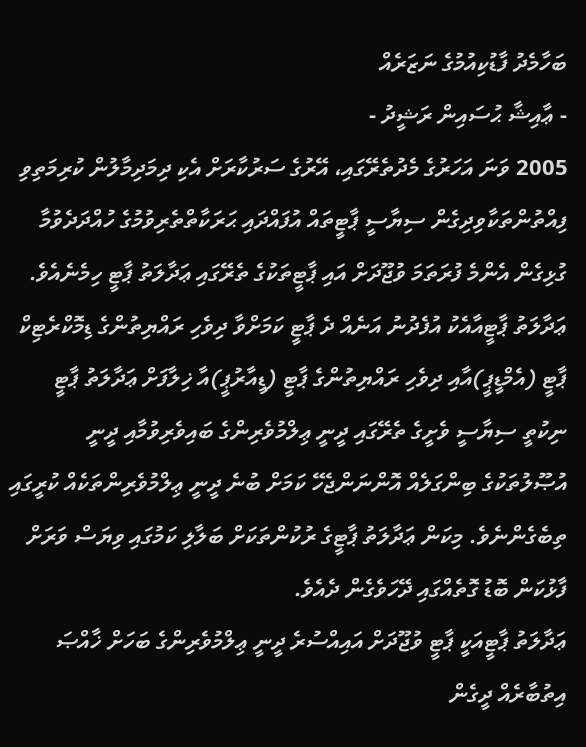ބަހާމެދު ފާޑުކިއުމުގެ ނަޒަރެއް
- ޢާއިޝާ ޙުސައިން ރަޝީދު -
2005 ވަނަ އަހަރުގެ މެދުތެރޭގައި، އޭރުގެ ސަރުކާރަށް އެކި ދިމަދިމާލުން ކުރިމަތިވި ފިއްތުންތަކާވިދިގެން ސިޔާސީ ޕާޓީތައް އުފައްދައި ޙަރަކާތްތެރިވުމުގެ ހުއްދަދެވުމާ ގުޅިގެން އެންމެ ފުރަތަމަ ވުޖޫދަށް އައި ޕާޓީތަކުގެ ތެރޭގައި ޢަދާލަތު ޕާޓީ ހިމެނެއެވެ. ޢަދާލަތު ޕާޓީއާއެކު އުފެދުނު އަނެއް ދެ ޕާޓީ ކަމަށްވާ ދިވެހި ރައްޔިތުންގެ ޑިމޮކްރެޓިކް ޕާޓީ (އެމްޑީޕީ)އާއި ދިވެހި ރައްޔިތުންގެ ޕާޓީ (ޑީއާރުޕީ)އާ ޚިލާފަށް ޢަދާލަތު ޕާޓީ ނިކުތީ ސިޔާސީ ވެށީގެ ތެރޭގައި ދީނީ ޢިލްމުވެރިންގެ ބައިވެރިވުމާއި ދީނީ އުޞޫލުތަކުގެ ބިންގަލެއް އޮންނަންޖެހޭ ކަމަށް ބުނެ ދީނީ ޢިލްމުވެރިންތަކެއް ކުރީގައި ތިބެގެންނެވެ. މިކަން ޢަދާލަތު ޕާޓީގެ ރުކުންތަކަށް ބަލާލި ކަމުގައި ވިޔަސް ވަރަށް ފާޅުކަން ބޮޑު ގޮތެއްގައި ދޭހަވެގެން ދެއެވެ.
ޢަދާލަތު ޕާޓީއަކީ ޕާޓީ ވުޖޫދަށް އައިއްސުރެ ދީނީ ޢިލްމުވެރިންގެ ބަހަށް ޚާއްޞަ އިތުބާރެއް ދީގެން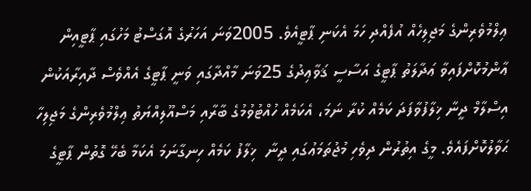ޢިލްމުވެރިންގެ މަޖިލިހެއް އުފެއްދި ހަމަ އެކަނި ޕާޓީއެވެ. 2005ވަނަ އަހަރުގެ އޮގަސްޓު މަހުގައި ޕާޓީއިން ޢާންމުކޮށްފައިވާ ޢަދާލަތު ޕާޓީގެ އަސާސީ ޤަވާޢިދުގެ 25ވަނަ މާއްދާގައި ވަނީ ޕާޓީގެ އެއްވެސް ދާއިރާއަކުން އިސްލާމް ދީނާ ޚިލާފުވާފަދަ ކަމެއް ކުރާ ނަމަ، އެކަމެއް ހުއްޓުވުމުގެ ބާރާއި މަސްއޫލިއްޔަތު ޢިލްމުވެރިންގެ މަޖިލިހާ ޙަވާލުކޮށްފައެވެ. މީގެ އިތުރުން ދިވެހި މުޖުތަމަޢުގައި ދީނާ  ޚިލާފު ކަމެއް ހިނގާނަމަ އެކަމާ ބެހޭ ގޮތުން ޕާޓީގެ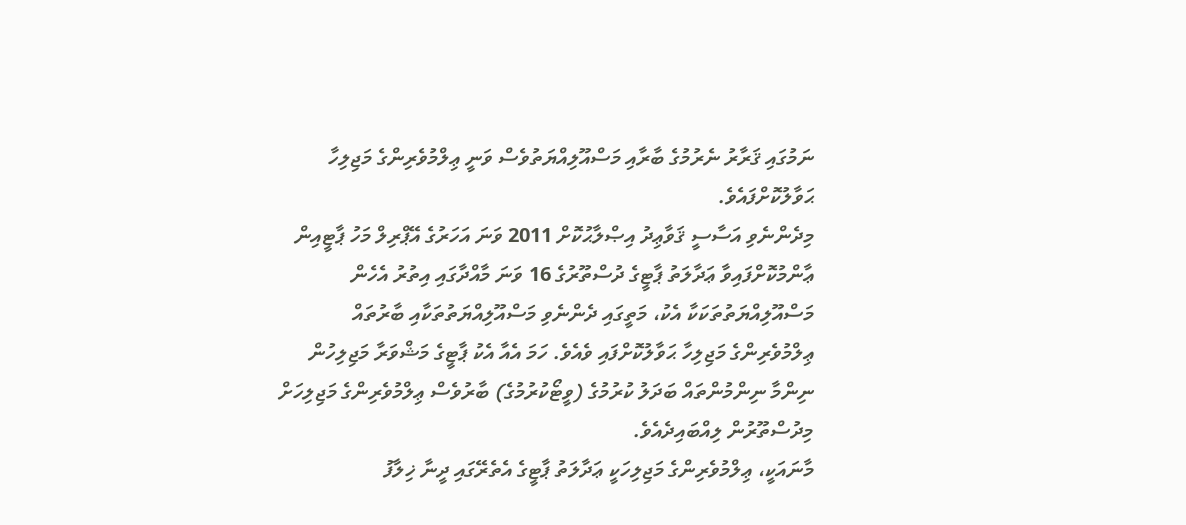ނަމުގައި ޤަރާރު ނެރުމުގެ ބާރާއި މަސްއޫލިއްޔަތުވެސް ވަނީ ޢިލްމުވެރިންގެ މަޖިލިހާ ޙަވާލުކޮށްފައެވެ.
މިދެންނެވި އަސާސީ ޤަވާޢިދު އިޞްލާޙުކޮށް 2011 ވަނަ އަހަރުގެ އޭޕްރިލް މަހު ޕާޓީއިން ޢާންމުކޮށްފައިވާ ޢަދާލަތު ޕާޓީގެ ދުސްތޫރުގެ 16 ވަނަ މާއްދާގައި އިތުރު އެހެން މަސްއޫލިއްޔަތުތަކަކާ އެކު، މަތީގައި ދެންނެވި މަސްއޫލިއްޔަތުތަކާއި ބާރުތައް ޢިލްމުވެރިންގެ މަޖިލިހާ ޙަވާލުކޮށްފައި ވެއެވެ. ހަމަ އެއާ އެކު ޕާޓީގެ މަޝްވަރާ މަޖިލިހުން ނިންމާ ނިންމުންތައް ބަދަލު ކުރުމުގެ (ވީޓޯކުރުމުގެ) ބާރުވެސް ޢިލްމުވެރިންގެ މަޖިލިހަށް މިދުސްތޫރުން ލިއްބައިދެއެވެ.
މާނައަކީ، ޢިލްމުވެރިންގެ މަޖިލިހަކީ ޢަދާލަތު ޕާޓީގެ އެތެރޭގައި ދީނާ ޚިލާފު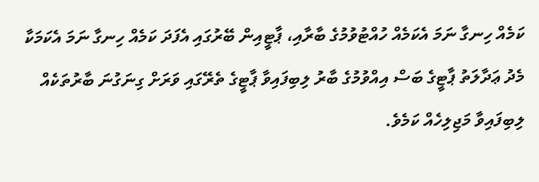ކަމެއް ހިނގާ ނަމަ އެކަމެއް ހުއްޓުވުމުގެ ބާރާއި، ޕާޓީއިން ބޭރުގައި އެފަދަ ކަމެއް ހިނގާ ނަމަ އެކަމަކާ މެދު ޢަދާލަތު ޕާޓީގެ ބަސް އިއްވުމުގެ ބާރު ލިބިފައިވާ ޕާޓީގެ ތެރޭގައި ވަރަށް ގިނަގުނަ ބާރުތަކެއް ލިބިފައިވާ މަޖިލިހެއް ކަމެވެ.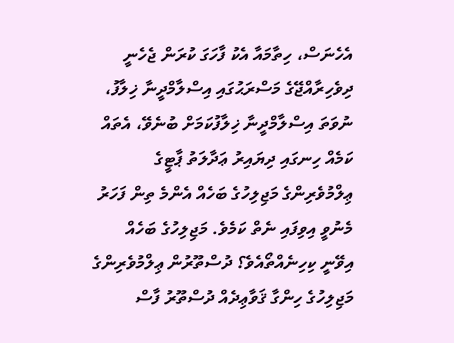އެހެނަސް، ހިތާމައާ އެކު ފާހަގަ ކުރަން ޖެހެނީ ދިވެހިރާއްޖޭގެ މަސްރަޙުގައި އިސްލާމްދީނާ ޚިލާފު، ނުވަތަ އިސްލާމްދީނާ ޚިލާފުކަމަށް ބުނެވޭ، އެތައް ކަމެއް ހިނގައި ދިޔައިރު ޢަދާލަތު ޕާޓީގެ ޢިލްމުވެރިންގެ މަޖިލިހުގެ ބަހެއް އެންމެ ތިން ފަހަރު މެނުވީ އިވިފައި ނެތް ކަމެވެ. މަޖިލިހުގެ ބަހެއް އިވޭނީ ކިހިނެއްތޯއެވެ؟ ދުސްތޫރުން ޢިލްމުވެރިންގެ މަޖިލިހުގެ ހިންގާ ޤަވާޢިދެއް ދުސްތޫރު ފާސް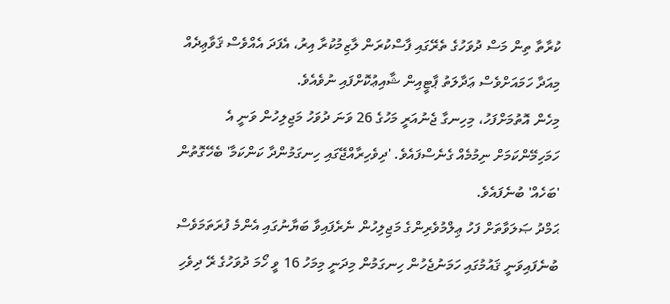ކުރާތާ ތިން މަސް ދުވަހުގެ ތެރޭގައި ފާސްކުރަން ލާޒިމުކުރާ އިރު، އެފަދަ އެއްވެސް ޤަވާޢިދެއް މިއަދާ ހަމައަށްވެސް ޢަދާލަތު ޕާޓީއިން ޝާއިޢުކޮށްފައި ނުވެއެވެ.
މިހެން އޮތުމަށްފަހު، މިހިނގާ ޖެނުއަރީ މަހުގެ 26 ވަނަ ދުވަހު މަޖިލިހުން ވަނީ އެ ހަމަހިމޭންކަމަށް ނިމުމެއް ގެނެސްފައެވެ. 'ދިވެހިރާއްޖޭގައި ހިނގަމުންދާ ކަންކަމާ' ބެހޭގޮތުން 'ބަހެއް' ބުނެފައެވެ.
ޙަމްދު ޞަލަވާތަށް ފަހު ޢިލްމުވެރިންގެ މަޖިލިހުން ނެރެފައިވާ ބަޔާނުގައި އެންމެ ފުރަތަމަވެސް ބުނެފައިވަނީ ޤައުމުގައި ހަމަނުޖެހުން ހިނގަމުން މިދަނީ މިމަހު 16 ވީ ހޯމަ ދުވަހުގެ ރޭ ދިވެހި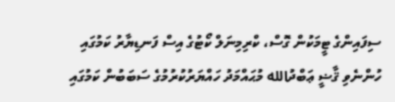ސިފައިންގެ ޓީމަކުން ގޮސް، ކްރިމިނަލް ކޯޓުގެ އިސް ފަނޑިޔާރު ކަމުގައި ހުންނެވި ޤާޟީ ޢަބްދުالله މުޙައްމަދު ހައްޔަރުކުރުމުގެ ސަބަބުން ކަމުގައި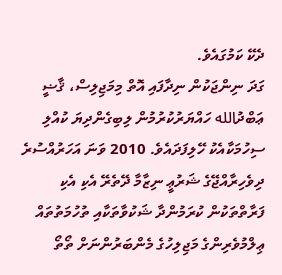ދެކޭ ކަމުގައެވެ.
ގަދަ ނިންޖަކުން ނިދާފައި އޮތް މިމަޖިލިސް، ޤާޟީ ޢަބްދުالله ހައްޔަރުކުރުމުން ލިބިގެންދިޔަ ކުއްލި ސިހުމަކާއެކު ހޭލިފަދައެވެ. 2010 ވަނަ އަހަރުއްސުރެ ދިވެހިރާއްޖޭގެ ޝަރުޢީ ނިޒާމާ ދޭތެރޭ އެކި އެކި ފަރާތްތަކުން ކުރަމުންދާ ޝަކުވާތަކާއި ތުހުމަތުތައް ޢިލްމުވެރިންގެ މަޖިލިހުގެ މެންބަރުންނަށް ތޯތޯ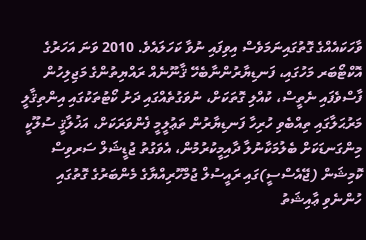ވާހަކައެއްގެ ގޮތުގައިނަމަވެސް އިވިފައި ނުވާ ކަހަލައެވެ. 2010 ވަނަ އަހަރުގެ އޮކްޓޯބަރ މަހުގައި، ފަނޑިޔާރުންނާބެހޭ ޤާނޫނެއް ރައްޔިތުންގެ މަޖިލިހުން ފާސްވެފައި ނެތީސް، ކުއްލި ގޮތަކަށް، ނުވަގުތެއްގައި ދަށު ކޯޓުތަކުގައި އިންތިޤާލީ މަރުޙަލާގައި ތިއްބެވި ހުރިހާ ފަނޑިޔާރުން ތަޢުލީމީ ފެންވަރަކަށް، އަޚުލާޤީ ސުލޫކީ މިންގަނޑަކަށް ބެލުމަކާނުލާ ދާއިމީކުރުމުން، އެވަގުތު ޖުޑީޝަލް ސަރވިސް ކޮމިޝަން (ޖޭއެސްސީ)ގައި ރައީސުލް ޖުމްހޫރިއްޔާގެ މެންބަރުގެ ގޮތުގައި ހުންނެވި ޢާއިޝަތު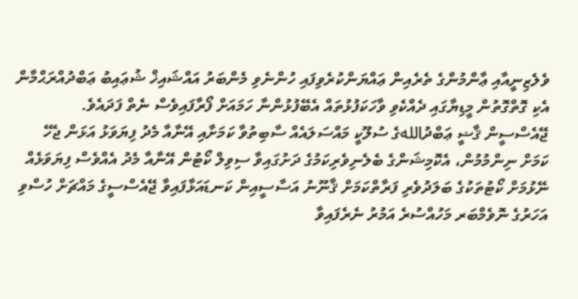ވެލެޒިނީއާއި ޢާންމުންގެ ތެރެއިން ޢައްޔަންކުރެވިފައި ހުންނެވި މެންބަރު އައްޝައިޚް ޝުޢައިބު ޢަބްދުއްރަޙްމާން އެކި ގޮތްގޮތުން މީޑިޔާގައި ދެއްކެވި ވާހަކަފުޅުތައް އެބޭފުޅުންނާ ހަމައަށް ފޯރާފައިވެސް ނެތް ފަދައެވެ. ޖޭއެސްސީން ޤާޟީ ޢަބްދުاللهގެ ސުލޫކީ މައްސަލައެއް ސާބިތުވާ ކަމަށާއި އޭނާއާ މެދު ފިޔަވަޅު އަޅަން ޖެހޭ ކަމަށް ނިންމުމުން، އެކޮމިޝަންގެ ބެލެނިވެރިކަމުގެ ދަށުގައިވާ ސިވިލް ކޯޓުން އޭނާއާ މެދު އެއްވެސް ފިޔަވަޅެއް ނޭޅުމަށް ކޯޓުތަކުގެ ބަލަދުވެރި ފަރާތްކަމަށް ޤާނޫނު އަސާސީއިން ކަނޑައަޅާފައިވާ ޖޭއެސްސީގެ މައްޗަށް ހުސްވި އަހަރުގެ ނޮވެމްބަރ މަހުއްސުރެ އަމުރު ނެރެފައިވާ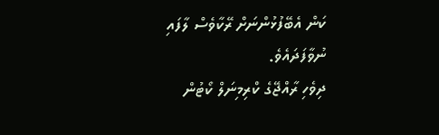ކަން އެބޭފުޅުންނަށް ރޭކާވެސް ލާފައި ނުވާފަދައެވެ.
ދިވެހި ރާއްޖޭގެ ކްރިމިނަލް ކޯޓުން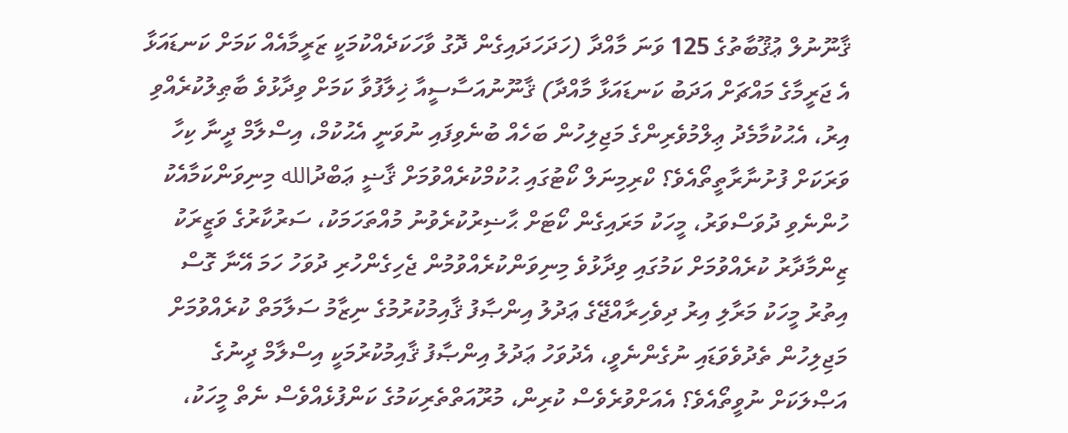ޤާނޫނުލް ޢުޤޫބާތުގެ 125 ވަނަ މާއްދާ (ހަދަހަދައިގެން ދޮގު ވާހަކަދެއްކުމަކީ ޒަރީމާއެއް ކަމަށް ކަނޑައަޅާ އެ ޖަރީމާގެ މައްޗަށް އަދަބު ކަނޑައަޅާ މާއްދާ) ޤާނޫނުއަސާސީއާ ޚިލާފުވާ ކަމަށް ވިދާޅުވެ ބާޠިލުކުރެއްވި އިރު، އެޙުކުމާމެދު ޢިލްމުވެރިންގެ މަޖިލިހުން ބަހެއް ބުނެވިފައި ނުވަނީ އެޙުކުމް، އިސްލާމް ދީނާ ކިހާ ވަރަކަށް ފުށުނާރާތީތޯއެވެ؟ ކްރިމިނަލް ކޯޓުގައި ޙުކުމްކުރެއްވުމަށް ޤާޟީ ޢަބްދުالله މިނިވަންކަމާއެކު ހުންނެވި ދުވަސްވަރު، މީހަކު މަރައިގެން ކޯޓަށް ޙާޟިރުކުރެވުނު މުއްތަހަމަކު، ސަރުކާރުގެ ވަޒީރަކު ޒިންމާދާރު ކުރެއްވުމަށް ކަމުގައި ވިދާޅުވެ މިނިވަންކުރެއްވުމުން ޖެހިގެންހުރި ދުވަހު ހަމަ އޭނާ ގޮސް އިތުރު މީހަކު މަރާލި އިރު ދިވެހިރާއްޖޭގެ ޢަދުލު އިންޞާފު ޤާއިމުކުރުމުގެ ނިޒާމު ސަލާމަތް ކުރެއްވުމަށް މަޖިލިހުން ތެދުވެވަޑައި ނުގެންނެވީ، އެދުވަހު ޢަދުލު އިންޞާފު ޤާއިމުކުރުމަކީ އިސްލާމް ދީނުގެ އަޞްލަކަށް ނުވީތޯއެވެ؟ އެއަށްވުރެވެސް ކުރިން، މުރޫއަތްތެރިކަމުގެ ކަންފުޅެއްވެސް ނެތް މީހަކު،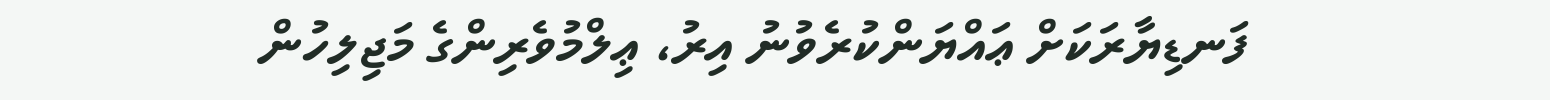ފަނޑިޔާރަކަށް ޢައްޔަންކުރެވުނު އިރު، ޢިލްމުވެރިންގެ މަޖިލިހުން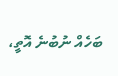ބަހެއް ނުބުނެ އޮތީ،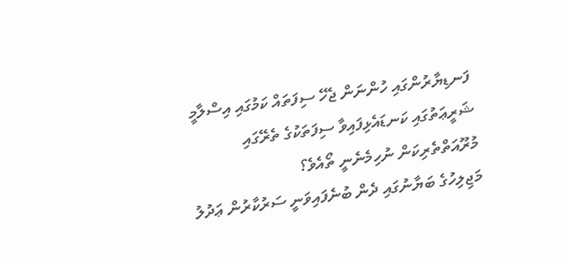ފަނޑިޔާރުންގައި ހުންނަން ޖެހޭ ސިފަތައް ކަމުގައި އިސްލާމީ ޝަރީޢަތުގައި ކަނޑައެޅިފައިވާ ސިފަތަކުގެ ތެރޭގައި މުރޫއަތްތެރިކަން ނުހިމެނެނީ ތޯއެވެ؟
މަޖިލިހުގެ ބަޔާނުގައި ދެން ބުނެފައިވަނީ ސަރުކާރުން ޢަދުލު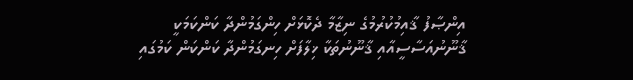އިންޞާފު ޤާއިމުކުރުމުގެ ނިޒާމާ ދެކޮޅަށް ހިންގަމުންދާ ކަންކަމަކީ ޤާނޫނުއަސާސީއާއި ޤާނޫނުތަކާ ޚިލާފަށް ހިނގަމުންދާ ކަންކަން ކަމުގައި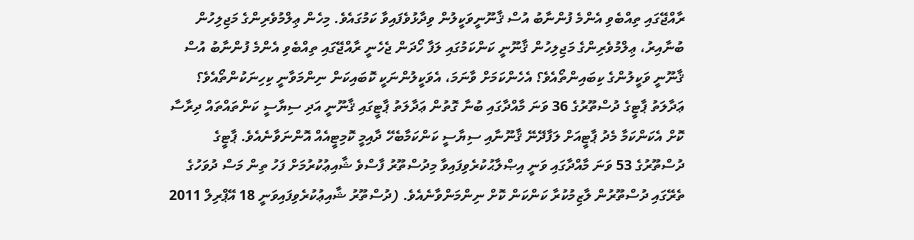ރާއްޖޭގައި ތިއްބެވި އެންމެ ފުންނާބު އުސް ޤާނޫނީވަކީލުން ވިދާޅުވެފައިވާ ކަމުގައެވެ. މިހެން ޢިލްމުވެރިންގެ މަޖިލިހުން ބުނާއިރު، ޢިލްމުވެރިންގެ މަޖިލިހުން ޤާނޫނީ ކަންކަމުގައި ލަފާ ހޯދަން ޖެހެނީ ރާއްޖޭގައި ތިއްބެވި އެންމެ ފުންނާބު އުސް ޤާނޫނީ ވަކީލުންގެ ކިބައިންތޯއެވެ؟ އެހެންކަމަށް ވާނަމަ، އެވަކީލުންނަކީ ކޮބައިކަން ނިންމަވާނީ ކިހިނަކުންތޯއެވެ؟
ޢަދާލަތު ޕާޓީގެ ދުސްތޫރުގެ 36 ވަނަ މާއްދާގައި ބުނާ ގޮތުން ޢަދާލަތު ޕާޓީގައި ޤާނޫނީ އަދި ސިޔާސީ ކަންތައްތައް ދިރާސާ ކޮށް އެކަންކަމާ މެދު ޕާޓީއަށް ލަފާދޭނޭ ޤާނޫނާއި ސިޔާސީ ކަންކަމާބެހޭ ދާއިމީ ކޮމިޓީއެއް އޮންނަވާނެއެވެ. ޕާޓީގެ ދުސްތޫރުގެ 53 ވަނަ މާއްދާގައި ވަނީ އިޞްލާޙުކުރެވިފައިވާ މިދުސްތޫރު ފާސްވެ ޝާއިޢުކުރުމަށް ފަހު ތިން މަސް ދުވަހުގެ ތެރޭގައި ދުސްތޫރުން ލާޒިމުކުރާ ކަންކަން ކޮށް ނިންމަންވާނެއެވެ. (ދުސްތޫރު ޝާއިޢުކުރެވިފައިވަނީ 18 އޭޕްރިލް 2011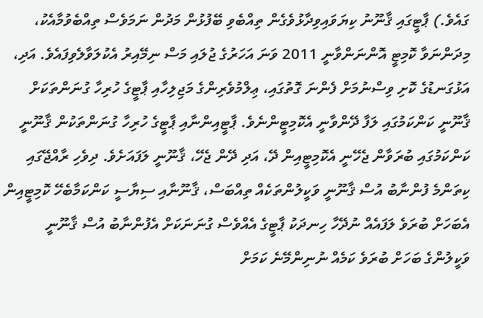ގައެވެ.) ޕާޓީގައި ޤާނޫނު ކިޔަވައިވިދާޅުވެގެން ތިއްބެވި ބޭފުޅުން މަދުން ނަމަވެސް ތިއްބެވުމާއެކު، މިދަންނަވާ ކޮމިޓީ އޮންނަންވާނީ 2011 ވަނަ އަހަރުގެ ޖުލައި މަސް ނިމޭއިރު އެކުލަވާލެވިފައެވެ. އަދި، އަޅުގަނޑުގެ ކޮށި ވިސްނުމަށް ފެންނަ ގޮތުގައި، ޢިލްމުވެރިންގެ މަޖިލިހާއި ޕާޓީގެ ހުރިހާ ގުނަންތަކަށް ޤާނޫނީ ކަންކަމުގައި ލަފާ ދޭންވާނީ އެކޮމިޓީންނެވެ. ޕާޓީއިންނާއި ޕާޓީގެ ހުރިހާ ގުނަންތަކުން ޤާނޫނީ ކަންކަމުގައި ބުރަވާން ޖެހޭނީ އެކޮމިޓީއިން ދޭ، އަދި ދޭން ޖެހޭ، ޤާނޫނީ ލަފައަށެވެ. ދިވެހި ރާއްޖޭގައި ކިތަންމެ ފުންނާބު އުސް ޤާނޫނީ ވަކީލުންތަކެއް ތިއްބަސް، ޤާނޫނާއި ސިޔާސީ ކަންކަމާބެހޭ ކޮމިޓީއިން އެބަހަށް ބުރަވެ ލަފައެއް ނުދޭހާ ހިނދަކު ޕާޓީގެ އެއްވެސް ގުނަނަކަށް އެފުންނާބު އުސް ޤާނޫނީ ވަކީލުންގެ ބަހަށް ބުރަވެ ކަމެއް ނުނިންމޭނެ ކަމަށް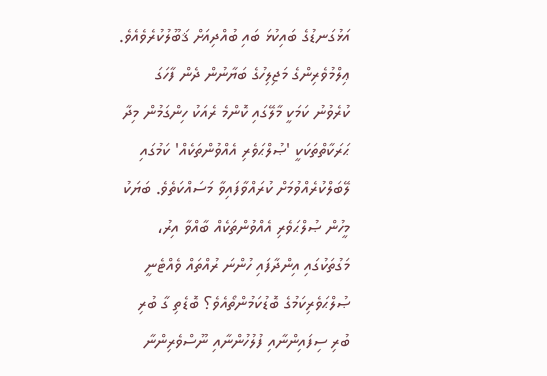އަޅުގަނޑުގެ ބައިކުޅަ ބައި ބުއްދިއަށް ޤަބޫލުކުރެވެއެވެ.
ޢިލްމުވެރިންގެ މަޖިލިހުގެ ބަޔާނުން ދެން ފާހަގަ ކުރެވުނު ކަމަކީ މާލޭގައި ކޮންމެ ރެއަކު ހިންގަމުން މިދާ ޙަރަކާތްތަކަކީ 'ޞުލްޙަވެރި އެއްވުންތަކެއް' ކަމުގައި ލޭބަލްކުރެއްވުމަށް ކުރައްވާފައިވާ މަސައްކަތެވެ. ބަޔަކު މީހުން ޞުލްޙަވެރި އެއްވުންތަކެއް ބާއްވާ އިރު، މަގުތަކުގައި އިންދާފައި ހުންނަ ރުއްތައް ވެއްޓެނީ ޞުލްޙަވެރިކަމުގެ ބޮޑުކަމުންތޯއެވެ؟ ބޮޑެތި ގާ ބުރި ބުރި ސިފައިންނާއި ފުލުހުންނާއި ނޫސްވެރިންނާ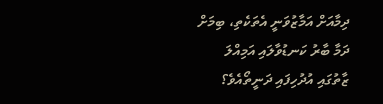ދިމާއަށް އަމާޒުވަނީ އެތަކެތި، ބިމަށް ދަމާ ބާރު ކަނޑުވާލައި އަމިއްލަ ޒާތުގައި އުދުހިފައި ދަނީތޯއެވެ؟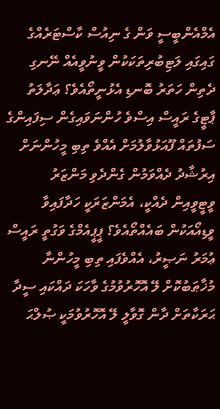އެމްއެންބީސީ ވަން ގެ ނިއުސް ކާސްޓަރެއްގެ ގައިގައި ލަޓިބުރިތަކަކުން ވީނުވީއެއް ނޭނގި ދެތިން ހަތަރު ބޮނޑި އެޅުނީތޯއެވެ؟ ޢަދާލަތު ޕާޓީގެ ރައީސް އިސްވެ ހުންނަވައިގެން ސިފައިންގެ ސަފުތައް ފޫއަޅުވާލުމަށް އެއްވެ ތިބި މީހުންނަށް އިރުޝާދު ދެއްވަމުން ގެންދެވި މަންޒަރު ވީޓީވީއިން ދެއްކީ، އެމަންޒަރަކީ ހަދާފައިވާ ވީޑިއޯއަކުން ބައެއްތޯއެވެ؟ ޕީޕީއެމްގެ ވަގުތީ ރައީސް ޢުމަރު ނަޞީރު، އެއްވެފައި ތިބި މީހުންނާ މުޚާޠަބުކޮށް ލޭ އޮހޮރުވުމުގެ ވާހަކަ ދައްކައި ސީދާ ޙަރަކާތަށް ދާން ގޮވާލީ ލޭ އޮހޮރުވުމަކީ ޞުލްޙަ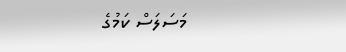މަސަލަސް ކަމުގެ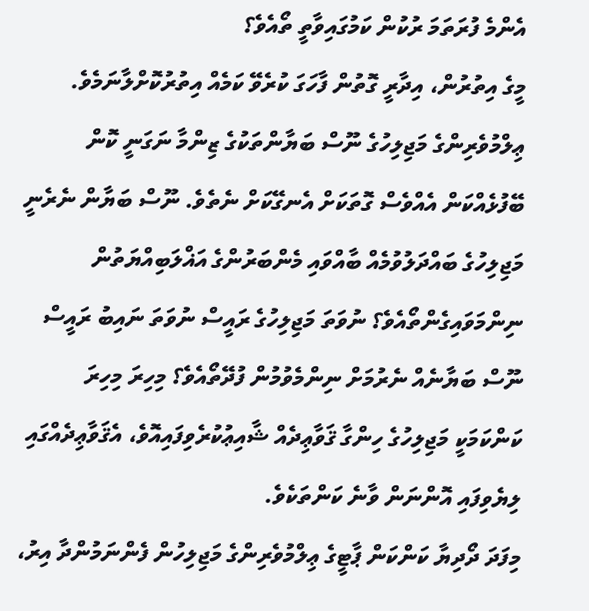އެންމެ ފުރަތަމަ ރުކުން ކަމުގައިވާތީ ތޯއެވެ؟
މީގެ އިތުރުން، އިދާރީ ގޮތުން ފާހަގަ ކުރެވޭ ކަމެއް އިތުރުކޮށްލާނަމެވެ. ޢިލްމުވެރިންގެ މަޖިލިހުގެ ނޫސް ބަޔާންތަކުގެ ޒިންމާ ނަގަނީ ކޮން ބޭފުޅެއްކަން އެއްވެސް ގޮތަކަށް އެނގޭކަށް ނެތެވެ. ނޫސް ބަޔާން ނެރެނީ މަޖިލިހުގެ ބައްދަލުވުމެއް ބާއްވައި މެންބަރުންގެ އަޣްލަބިއްޔަތުން ނިންމަވައިގެންތޯއެވެ؟ ނުވަތަ މަޖިލިހުގެ ރައީސް ނުވަތަ ނައިބު ރައީސް ނޫސް ބަޔާނެއް ނެރުމަށް ނިންމެވުމުން ފުދޭތޯއެވެ؟ މިހިރަ މިހިރަ ކަންކަމަކީ މަޖިލިހުގެ ހިންގާ ޤަވާޢިދެއް ޝާއިޢުކުރެވިފައިއޮވެ، އެޤަވާޢިދެއްގައި ލިޔެވިފައި އޮންނަން ވާނެ ކަންތަކެވެ.
މިފަދަ ދޯދިޔާ ކަންކަން ޕާޓީގެ ޢިލްމުވެރިންގެ މަޖިލިހުން ފެންނަމުންދާ އިރު،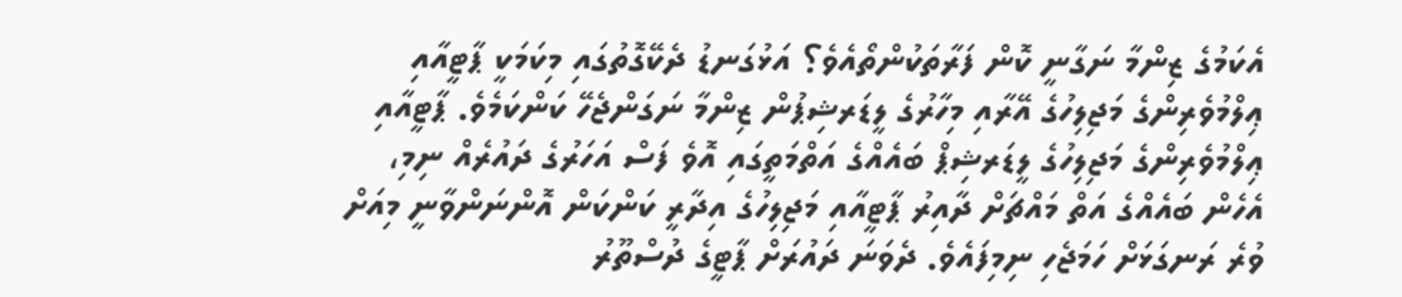އެކަމުގެ ޒިންމާ ނަގާނީ ކޮން ފަރާތަކުންތޯއެވެ؟ އަޅުގަނޑު ދެކޭގޮތުގައި މިކަމަކީ ޕާޓީއާއި ޢިލްމުވެރިންގެ މަޖިލިހުގެ އޭރާއި މިހާރުގެ ލީޑަރޝިޕުން ޒިންމާ ނަގަންޖެހޭ ކަންކަމެވެ. ޕާޓީއާއި ޢިލްމުވެރިންގެ މަޖިލިހުގެ ލީޑަރޝިޕް ބައެއްގެ އަތްމަތީގައި އޮވެ ފަސް އަހަރުގެ ދައުރެއް ނިމި، އެހެން ބައެއްގެ އަތް މައްޗަށް ދާއިރު ޕާޓީއާއި މަޖިލިހުގެ އިދާރީ ކަންކަން އޮންނަންވާނީ މިއަށް ވުރެ ރަނގަޅަށް ހަމަޖެހި ނިމިފައެވެ. ދެވަނަ ދައުރަށް ޕާޓީގެ ދުސްތޫރު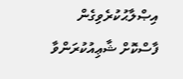އިޞްލާޙުކުރެވިގެން ފާސްކޮށް ޝާޢިއުކުރަންވާ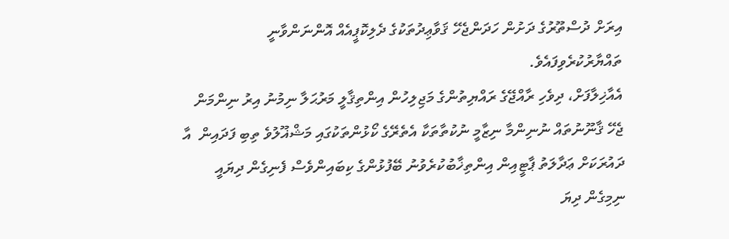އިރަށް ދުސްތޫރުގެ ދަށުން ހަދަންޖެހޭ ޤަވާޢިދުތަކުގެ ދެލިކޮޕީއެއް އޮންނަންވާނީ ތައްޔާރުކުރެވިފައެވެ.
އެއާޚިލާފަށް، ދިވެހި ރާއްޖޭގެ ރައްޔިތުންގެ މަޖިލިހުން އިންތިޤާލީ މަރުޙަލާ ނިމުނު އިރު ނިންމަން ޖެހޭ ޤާނޫނުތައް ނުނިންމާ ނިޒާމީ ނުކުތާތަކާ އެތެރޭގެ ކޯޅުންތަކުގައި މަޝްޣޫލުވެ ތިބި ފަދައިން  އާ ދައުރަކަށް ޢަދާލަތު ޕާޓީއިން އިންތިޚާބުކުރެވުނު ބޭފުޅުންގެ ކިބައިންވެސް ފެނިގެން ދިޔައީ ނިމިގެން ދިޔަ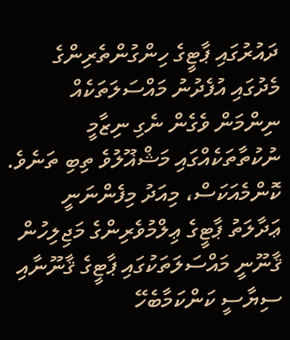ދައުރުގައި ޕާޓީގެ ހިންގުންތެރިންގެ މެދުގައި އުފެދުނު މައްސަލަތަކެއް ނިންމަން ވެގެން ނެގި ނިޒާމީ ނުކުތާތަކެއްގައި މަޝްޣޫލުވެ ތިބި ތަނެވެ.
ކޮންމެއަކަސް، މިއަދު މިފެންނަނީ ޢަދާލަތު ޕާޓީގެ ޢިލްމުވެރިންގެ މަޖިލިހުން ޤާނޫނީ މައްސަލަތަކުގައި ޕާޓީގެ ޤާނޫނާއި ސިޔާސީ ކަންކަމާބެހޭ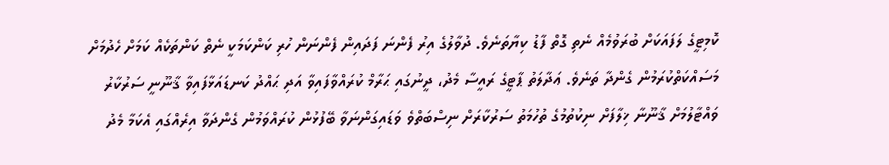ކޮމިޓީގެ ލަފައަކަށް ބުރަވުމެއް ނެތި ގޮތް ފާޑު ކިޔާތަނެވެ. ދުވާލުގެ އިރު ފެންނަ ފަދައިން ފެންނަން ހުރި ކަންކަމަކީ ނެތް ކަންތަކެއް ކަމަށް ހެދުމަށް މަސައްކަތްކުރަމުން ގެންދާ ތަނެވެ. ޢަދާލަތު ޕާޓީގެ ރައީސާ މެދު، ދީނުގައި ޙަރާމް ކުރައްވާފައިވާ އަދި ޙައްދު ކަނޑައަޅާފައިވާ ޤާނޫނީ ސަރުކާރު ވައްޓާލުމަށް ޤާނޫނާ ޚިލާފަށް ނިކުތުމުގެ ތުހުމަތު ސަރުކާރަށް ނިސްބަތްވެ ވަޑައިގަންނަވާ ބޭފުޅުން ކުރައްވަމުން ގެންދަވާ އިރެއްގައި އެކަމާ މެދު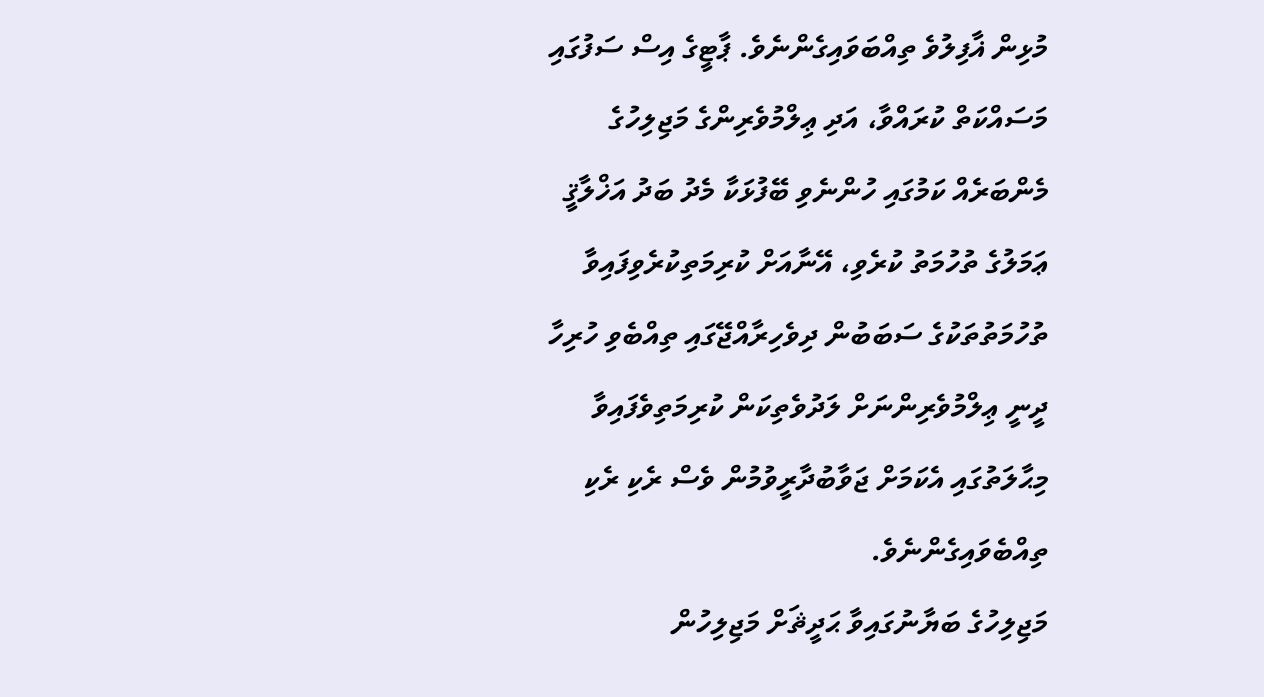މުޅިން ޣާފިލުވެ ތިއްބަވައިގެންނެވެ. ޕާޓީގެ އިސް ސަފުގައި މަސައްކަތް ކުރައްވާ، އަދި ޢިލްމުވެރިންގެ މަޖިލިހުގެ މެންބަރެއް ކަމުގައި ހުންނެވި ބޭފުޅަކާ މެދު ބަދު އަޚްލާޤީ ޢަމަލުގެ ތުހުމަތު ކުރެވި، އޭނާއަށް ކުރިމަތިކުރެވިފައިވާ ތުހުމަތުތަކުގެ ސަބަބުން ދިވެހިރާއްޖޭގައި ތިއްބެވި ހުރިހާ ދީނީ ޢިލްމުވެރިންނަށް ލަދުވެތިކަން ކުރިމަތިވެފައިވާ މިޙާލަތުގައި އެކަމަށް ޖަވާބުދާރީވުމުން ވެސް ރެކި ރެކި ތިއްބެވައިގެންނެވެ.
މަޖިލިހުގެ ބަޔާނުގައިވާ ޙަދީޘަށް މަޖިލިހުން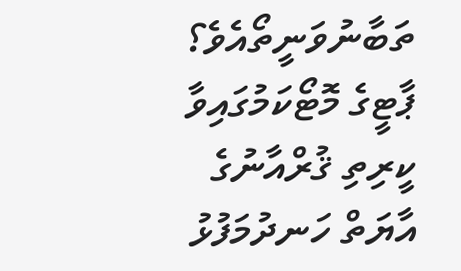ތަބާނުވަނީތޯއެވެ؟ ޕާޓީގެ މޮޓޯކަމުގައިވާ ކީރިތި ޤުރްއާނުގެ އާޔަތް ހަނދުމަފުޅު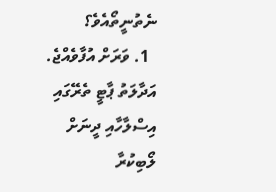ނެތުނީތޯއެވެ؟
  1. ވަރަށް އުފާވެއްޖެ. އަދާލަތު ޕާޓީ ތެރޭގައި އިސްލާހާއި ދީނަށް ލޯބިކުރާ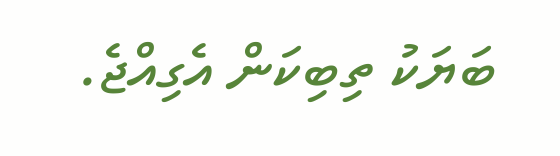ބަޔަކު ތިބިކަން އެގިއްޖެ.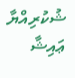ޝުކުރިއްޔާ ޢައިޝާ